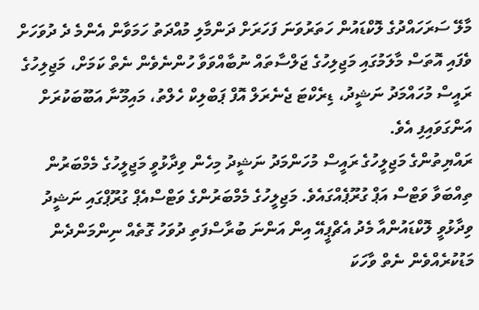މާލޭ ސަރަހައްދުގެ ލޮކްޑައުން ހަތަރުވަނަ ފަހަރަށް ދަންމާލި މުއްދަތު ހަމަވާން އެންމެ ދެ ދުވަހަށް ވެފައި އޮތަސް މާލަމުގައި މަޖިލިހުގެ ޖަލްސާތައް ނުބާއްވަވާ ހުންނެވެން ނެތް ކަމަށް، މަޖިލިހުގެ ރައީސް މުހައްމަދު ނަޝީދު، ޑިރެކްޓަ ޖެނެރަލް އޮފް ޕަބްލިކް ހެލްތު، މައިމޫނާ އަބޫބަކުރަށް އަންގަވައިފި އެވެ.
ރައްޔިތުންގެ މަޖިލީހުގެ ރައީސް މުހަންމަދު ނަޝީދު މިހެން ވިދާޅުވީ މަޖިލީހުގެ މެމްބަރުން ތިއްބަވާ ވަޓްސް އަޕް ގުރޫޕެއްގައެވެ. މަޖިލީހުގެ މެމްބަރުންގެ ވަޓްސްއެޕް ގުރޫޕްގައި ނަޝީދު ވިދާޅުވީ ލޮކްޑައުންއާ މެދު އެޗްޕީއޭ އިން އަންނަ ބުރާސްފަތި ދުވަހު ގޮތެއް ނިންމަންދެން މަޑުކުރެއްވެން ނެތް ވާހަކަ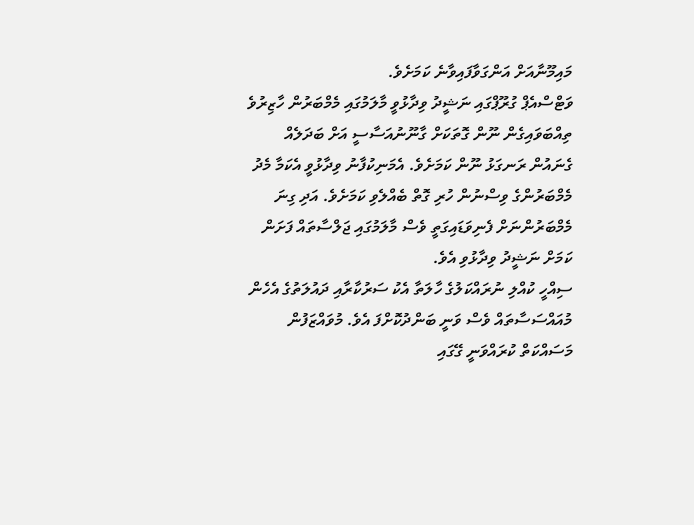މައިމޫނާއަށް އަންގަވާފައިވާނެ ކަމަށެވެ.
ވަޓްސްއެޕް ގުރޫޕްގައި ނަޝީދު ވިދާޅުވީ މާލަމުގައި މެމްބަރުން ހާޒިރުވެ ތިއްބަވައިގެން ނޫން ގޮތަކަށް ގާނޫނުއަސާސީ އަށް ބަދަލެއް ގެނައުން ރަނގަޅު ނޫން ކަމަށެވެ. އެމަނިކުފާނު ވިދާޅުވީ އެކަމާ މެދު މެމްބަރުންގެ ވިސްނުން ހުރި ގޮތް ބެއްލެވި ކަމަށެވެ. އަދި ގިނަ މެމްބަރުންނަށް ފެނިވަޑައިގަތީ ވެސް މާލަމުގައި ޖަލްސާތައް ފަށަން ކަމަށް ނަޝީދު ވިދާޅުވި އެވެ.
ސިއްހީ ކުއްލި ނުރައްކަލުގެ ހާލަތާ އެކު ސަރުކާރާއި ދައުލަތުގެ އެހެން މުއައްސަސާތައް ވެސް ވަނީ ބަންދުކޮށްފަ އެވެ. މުވައްޒަފުން މަސައްކަތް ކުރައްވަނީ ގޭގައި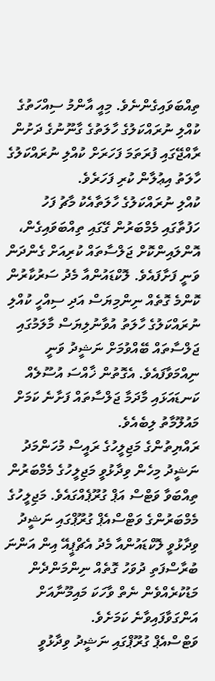ތިއްބަވައިގެންނެވެ. މިއީ އާންމު ސިއްހަތުގެ ކުއްލި ނުރައްކަލުގެ ހާލަތުގެ ގާނޫނުގެ ދަށުން ރާއްޖޭގައި ފުރަތަމަ ފަހަރަށް ކުއްލި ނުރައްކަލުގެ ހާލަތު އިޢުލާން ކުރި ފަހަރެވެ.
ކުއްލި ނުރައްކަލުގެ ހާލަތާއެކު މާޗު ފަހު ހަފުތާގައި މެމްބަރުން ގޭގައި ތިއްބަވައިގެން، އޮންލައިންކޮށް ޖަލްސާތައް ކުރިއަށް ގެންދަން ވަނީ ފަށާފައެވެ. ލޮކްޑައުންއާ މެދު ސަރުކާރުން ކޮންމެ ގޮތެއް ނިންމިޔަސް އަދި ސިއްހީ ކުއްލި ނުރައްކަލުގެ ހާލަތު އުވާނުލިޔަސް މާލަމުގައި ޖަލްސާތައް ބޭއްވުމަށް ނަޝީދު ވަނީ ނިއްމަވާފައެވެ. އެގޮތުން ޚާއްސަ އުސޫލެއް ކަނޑައަޅައި މާދަމާ ޖަލްސާތައް ފަށާނެ ކަމަށް މައުލޫމާތު ލިބެއެވެ.
ރައްޔިތުންގެ މަޖިލީހުގެ ރައީސް މުހަންމަދު ނަޝީދު މިހެން ވިދާޅުވީ މަޖިލީހުގެ މެމްބަރުން ތިއްބަވާ ވަޓްސް އަޕް ގުރޫޕެއްގައެވެ. މަޖިލީހުގެ މެމްބަރުންގެ ވަޓްސްއެޕް ގުރޫޕްގައި ނަޝީދު ވިދާޅުވީ ލޮކްޑައުންއާ މެދު އެޗްޕީއޭ އިން އަންނަ ބުރާސްފަތި ދުވަހު ގޮތެއް ނިންމަންދެން މަޑުކުރެއްވެން ނެތް ވާހަކަ މައިމޫނާއަށް އަންގަވާފައިވާނެ ކަމަށެވެ.
ވަޓްސްއެޕް ގުރޫޕްގައި ނަޝީދު ވިދާޅުވީ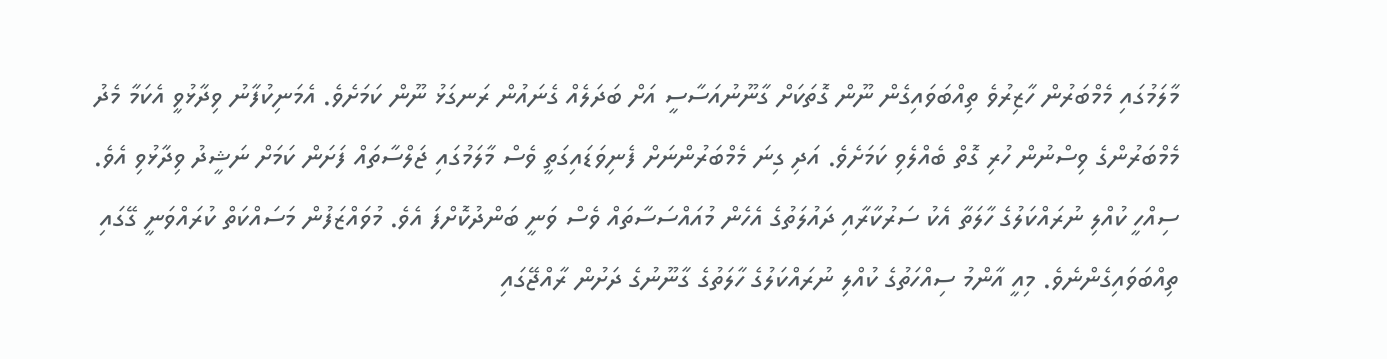މާލަމުގައި މެމްބަރުން ހާޒިރުވެ ތިއްބަވައިގެން ނޫން ގޮތަކަށް ގާނޫނުއަސާސީ އަށް ބަދަލެއް ގެނައުން ރަނގަޅު ނޫން ކަމަށެވެ. އެމަނިކުފާނު ވިދާޅުވީ އެކަމާ މެދު މެމްބަރުންގެ ވިސްނުން ހުރި ގޮތް ބެއްލެވި ކަމަށެވެ. އަދި ގިނަ މެމްބަރުންނަށް ފެނިވަޑައިގަތީ ވެސް މާލަމުގައި ޖަލްސާތައް ފަށަން ކަމަށް ނަޝީދު ވިދާޅުވި އެވެ.
ސިއްހީ ކުއްލި ނުރައްކަލުގެ ހާލަތާ އެކު ސަރުކާރާއި ދައުލަތުގެ އެހެން މުއައްސަސާތައް ވެސް ވަނީ ބަންދުކޮށްފަ އެވެ. މުވައްޒަފުން މަސައްކަތް ކުރައްވަނީ ގޭގައި ތިއްބަވައިގެންނެވެ. މިއީ އާންމު ސިއްހަތުގެ ކުއްލި ނުރައްކަލުގެ ހާލަތުގެ ގާނޫނުގެ ދަށުން ރާއްޖޭގައި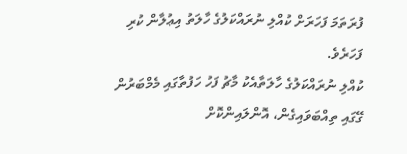ފުރަތަމަ ފަހަރަށް ކުއްލި ނުރައްކަލުގެ ހާލަތު އިޢުލާން ކުރި ފަހަރެވެ.
ކުއްލި ނުރައްކަލުގެ ހާލަތާއެކު މާޗު ފަހު ހަފުތާގައި މެމްބަރުން ގޭގައި ތިއްބަވައިގެން، އޮންލައިންކޮށް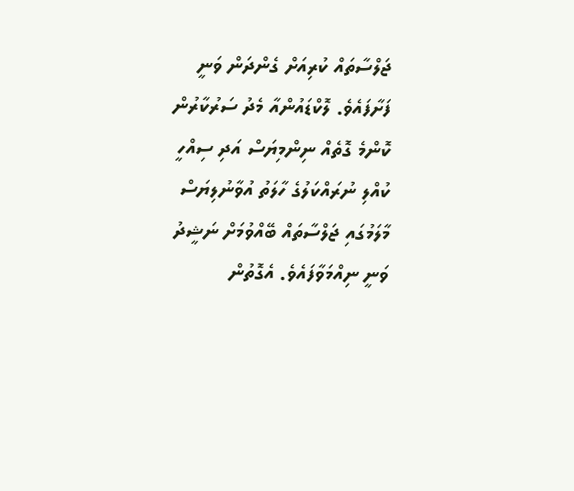ޖަލްސާތައް ކުރިއަށް ގެންދަން ވަނީ ފަށާފައެވެ. ލޮކްޑައުންއާ މެދު ސަރުކާރުން ކޮންމެ ގޮތެއް ނިންމިޔަސް އަދި ސިއްހީ ކުއްލި ނުރައްކަލުގެ ހާލަތު އުވާނުލިޔަސް މާލަމުގައި ޖަލްސާތައް ބޭއްވުމަށް ނަޝީދު ވަނީ ނިއްމަވާފައެވެ. އެގޮތުން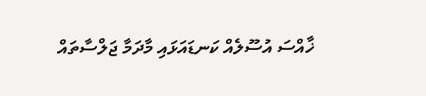ޚާއްސަ އުސޫލެއް ކަނޑައަޅައި މާދަމާ ޖަލްސާތައް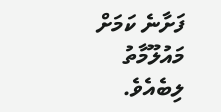ފަށާނެ ކަމަށް މައުލޫމާތު ލިބެއެވެ.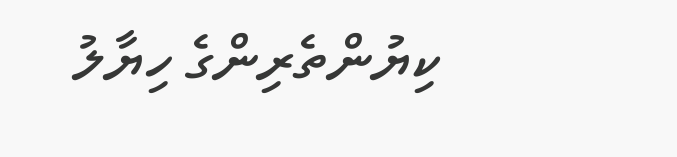ކިޔުންތެރިންގެ ހިޔާލު